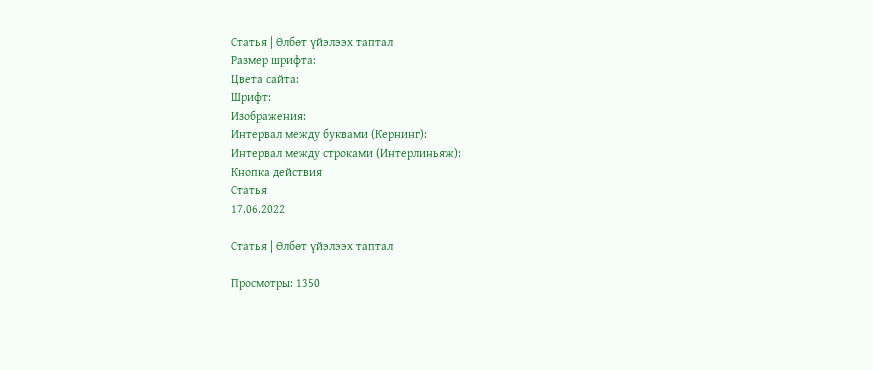Статья | Өлбөт үйэлээх таптал
Размер шрифта:
Цвета сайта:
Шрифт:
Изображения:
Интервал между буквами (Кернинг):
Интервал между строками (Интерлиньяж):
Кнопка действия
Статья
17.06.2022

Статья | Өлбөт үйэлээх таптал

Просмотры: 1350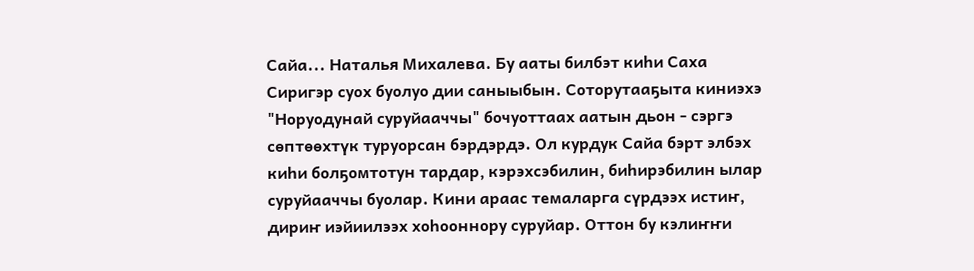Сайа... Наталья Михалева. Бу ааты билбэт киһи Саха Сиригэр суох буолуо дии саныыбын. Соторутааҕыта киниэхэ "Норуодунай суруйааччы" бочуоттаах аатын дьон - сэргэ сөптөөхтүк туруорсан бэрдэрдэ. Ол курдук Сайа бэрт элбэх киһи болҕомтотун тардар, кэрэхсэбилин, биһирэбилин ылар суруйааччы буолар. Кини араас темаларга сүрдээх истиҥ, дириҥ иэйиилээх хоһооннору суруйар. Оттон бу кэлиҥҥи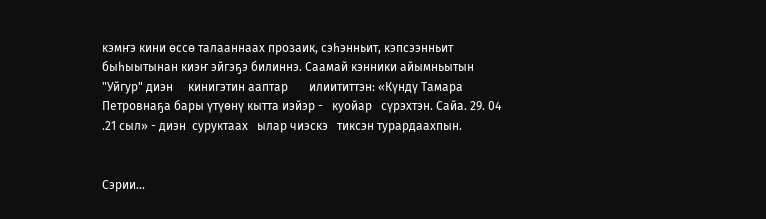кэмҥэ кини өссө талааннаах прозаик, сэһэнньит, кэпсээнньит быһыытынан киэҥ эйгэҕэ билиннэ. Саамай кэнники айымньытын "Уйгур" диэн     кинигэтин ааптар       илиититтэн: «Күндү Тамара   Петровнаҕа бары үтүөнү кытта иэйэр -   куойар   сүрэхтэн. Сайа. 29. 04 .21 сыл» - диэн  суруктаах   ылар чиэскэ   тиксэн турардаахпын.


Сэрии...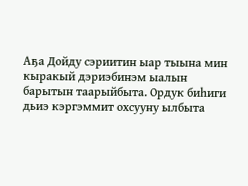Аҕа Дойду сэриитин ыар тыына мин кыракый дэриэбинэм ыалын барытын таарыйбыта. Ордук биһиги дьиэ кэргэммит охсууну ылбыта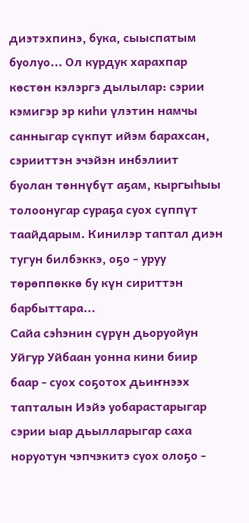диэтэхпинэ, бука, сыыспатым буолуо... Ол курдук харахпар көстөн кэлэргэ дылылар: сэрии кэмигэр эр киһи үлэтин намчы санныгар сүкпут ийэм барахсан, сэрииттэн эчэйэн инбэлиит буолан төннүбүт аҕам, кыргыһыы толоонугар сураҕа суох сүппүт таайдарым. Кинилэр таптал диэн тугун билбэккэ, оҕо - уруу төрөппөккө бу күн сириттэн барбыттара...
Сайа сэһэнин сүрүн дьоруойун Уйгур Уйбаан уонна кини биир баар - суох соҕотох дьиҥнээх тапталын Иэйэ уобарастарыгар сэрии ыар дьылларыгар саха норуотун чэпчэкитэ суох олоҕо -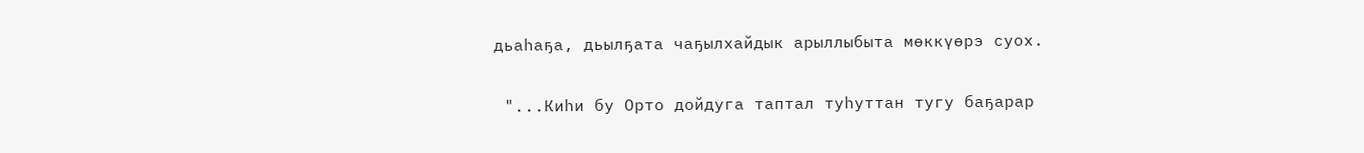дьаһаҕа, дьылҕата чаҕылхайдык арыллыбыта мөккүөрэ суох.

 "...Киһи бу Орто дойдуга таптал туһуттан тугу баҕарар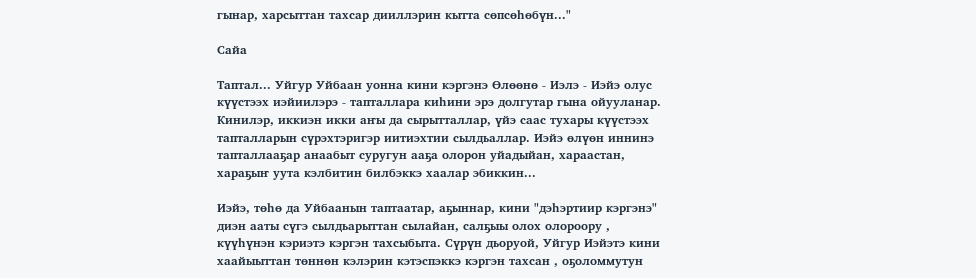гынар, харсыттан тахсар дииллэрин кытта сөпсөһөбүн..."

Сайа

Таптал... Уйгур Уйбаан уонна кини кэргэнэ Өлөөнө - Иэлэ - Иэйэ олус күүстээх иэйиилэрэ - тапталлара киһини эрэ долгутар гына ойууланар. Кинилэр, иккиэн икки аҥы да сырытталлар, үйэ саас тухары күүстээх тапталларын сүрэхтэригэр иитиэхтии сылдьаллар. Иэйэ өлүөн иннинэ тапталлааҕар анаабыт суругун ааҕа олорон уйадыйан, хараастан, хараҕыҥ уута кэлбитин билбэккэ хаалар эбиккин...

Иэйэ, төһө да Уйбаанын таптаатар, аҕыннар, кини "дэһэртиир кэргэнэ" диэн ааты сүгэ сылдьарыттан сылайан, салҕыы олох олороору , күүһүнэн кэриэтэ кэргэн тахсыбыта. Сүрүн дьоруой, Уйгур Иэйэтэ кини хаайыыттан төннөн кэлэрин кэтэспэккэ кэргэн тахсан , оҕоломмутун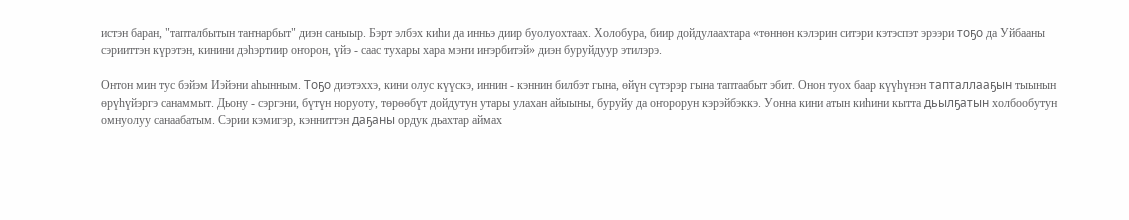истэн баран, "тапталбытын таҥнарбыт" диэн саныыр. Бэрт элбэх киһи да инньэ диир буолуохтаах. Холобура, биир дойдулаахтара «төннөн кэлэрин ситэри кэтэспэт эрээри тоҕо да Уйбааны сэрииттэн күрэтэн, кинини дэһэртиир оҥорон, үйэ - саас тухары хара мэҥи иҥэрбитэй» диэн буруйдуур этилэрэ.

Онтон мин тус бэйэм Иэйэни аһынным. Тоҕо диэтэххэ, кини олус күүскэ, иннин - кэннин билбэт гына, өйүн сүтэрэр гына таптаабыт эбит. Онон туох баар күүһүнэн тапталлааҕын тыынын өрүһүйэргэ санаммыт. Дьону - сэргэни, бүтүн норуоту, төрөөбүт дойдутун утары улахан айыыны, буруйу да оҥорорун кэрэйбэккэ. Уонна кини атын киһини кытта дьылҕатын холбообутун омнуолуу санаабатым. Сэрии кэмигэр, кэнниттэн даҕаны ордук дьахтар аймах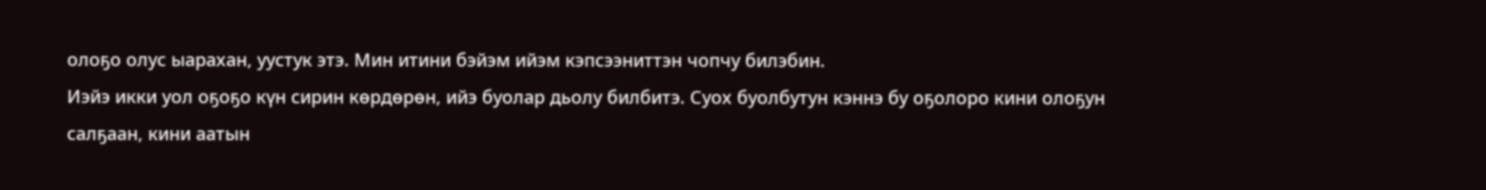олоҕо олус ыарахан, уустук этэ. Мин итини бэйэм ийэм кэпсээниттэн чопчу билэбин.
Иэйэ икки уол оҕоҕо күн сирин көрдөрөн, ийэ буолар дьолу билбитэ. Суох буолбутун кэннэ бу оҕолоро кини олоҕун салҕаан, кини аатын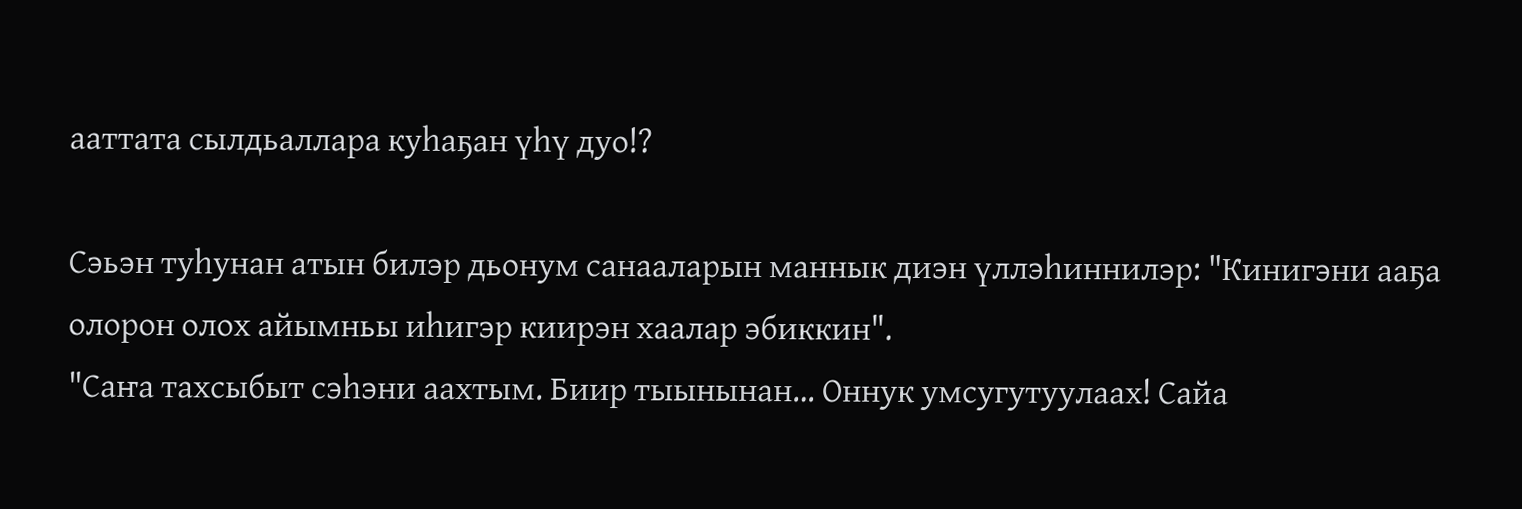ааттата сылдьаллара куһаҕан үһү дуо!?

Сэьэн туһунан атын билэр дьонум санааларын маннык диэн үллэһиннилэр: "Кинигэни ааҕа олорон олох айымньы иһигэр киирэн хаалар эбиккин".
"Саҥа тахсыбыт сэһэни аахтым. Биир тыынынан… Оннук умсугутуулаах! Сайа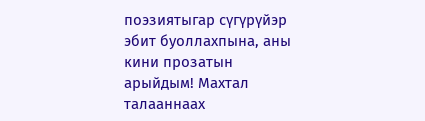поэзиятыгар сүгүрүйэр эбит буоллахпына, аны кини прозатын арыйдым! Махтал талааннаах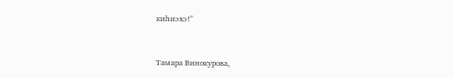киһиэхэ!"


Тамара Винокурова,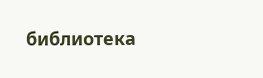библиотека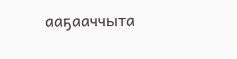ааҕааччыта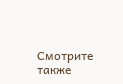Смотрите также